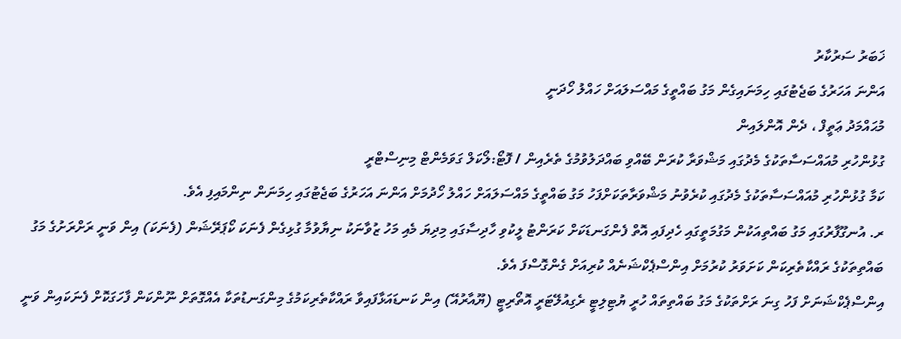ޚަބަރު ސަރުކާރު
އަންނަ އަހަރުގެ ބަޖެޓުގައި ހިމަނައިގެން މަގު ބައްތީގެ މައްސަލައަށް ހައްލު ހޯދަނީ
މުޙައްމަދު ޢަތީފް ، ދެން އޮންލައިން
ގުޅުންހުރި މުއައްސަސާތަކުގެ މެދުގައި މަޝްވަރާ ކުރަން ބޭއްވި ބައްދަލުވުމުގެ ތެރެއިން / ފޮޓޯ:ލޯކަލް ގަވަމެންޓް މިނިސްޓްރީ
ކަމާ ގުޅުންހުރި މުއައްސަސާތަކުގެ މެދުގައި ކުރެވުނު މަޝްވަރާތަކަށްފަހު މަގު ބައްތީގެ މައްސަލައަށް ހައްލު ހޯދުމަށް އަންނަ އަހަރުގެ ބަޖެޓުގައި ހިމަނަން ނިންމައިފި އެވެ.
ރ. އުނގޫފާރުގައި މަގު ބައްތިއަކުން މަގުމަތީގައި ހެދިފައި އޮތް ފެންގަނޑަކަށް ކަރަންޓު ލީކުވި ހާދިސާގައި މިދިޔަ މެއި މަހު ޒުވާނަކު ނިޔާވުމާ ގުޅިގެން ފެނަކަ ކޯޕަރޭޝަން (ފެނަކަ) އިން ވަނީ ރަށްރަށުގެ މަގު ބައްތިތަކުގެ ރައްކާތެރިކަން ކަށަވަރު ކުރުމަށް އިންސްޕެކްޝަނެއް ކުރިއަށް ގެންގޮސްފަ އެވެ.
އިންސްޕެކްޝަނަށް ފަހު ގިނަ ރަށްތަކުގެ މަގު ބައްތިތައް ހުރީ ޔުޓިލިޓީ ރެގިއުލޭޓަރީ އޮތޯރިޓީ (ޔޫއާރުއޭ) އިން ކަނޑައަޅާފައިވާ ރައްކާތެރިކަމުގެ މިންގަނޑުތަކާ އެއްގޮތަށް ނޫންކަން ފާހަގަކޮށް ފެނަކައިން ވަނީ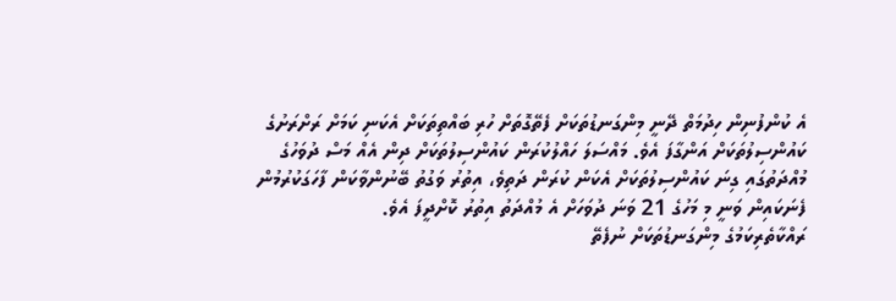އެ ކުންފުނިން ހިދުމަތް ދޭނީ މިންގަނޑުތަކަށް ފެތޭގޮތަށް ހުރި ބައްތިތަކަށް އެކަނި ކަމަށް ރަށްރަށުގެ ކައުންސިލުތަކަށް އަންގާފަ އެވެ. މައްސަލަ ހައްލުކުރަން ކައުންސިލުތަކަށް ދިން އެއް މަސް ދުވަހުގެ މުއްދަތުގައި ގިނަ ކައުންސިލުތަކަށް އެކަން ކުރަން ދަތިވެ، އިތުރު ވަގުތު ބޭނުންވާކަން ފާހަގަކުރުމުން ފެނަކައިން ވަނީ މި މަހުގެ 21 ވަނަ ދުވަހަށް އެ މުއްދަތު އިތުރު ކޮށްދީފަ އެވެ.
ރައްކާތެރިކަމުގެ މިންގަނޑުތަކަށް ނުފެތޭ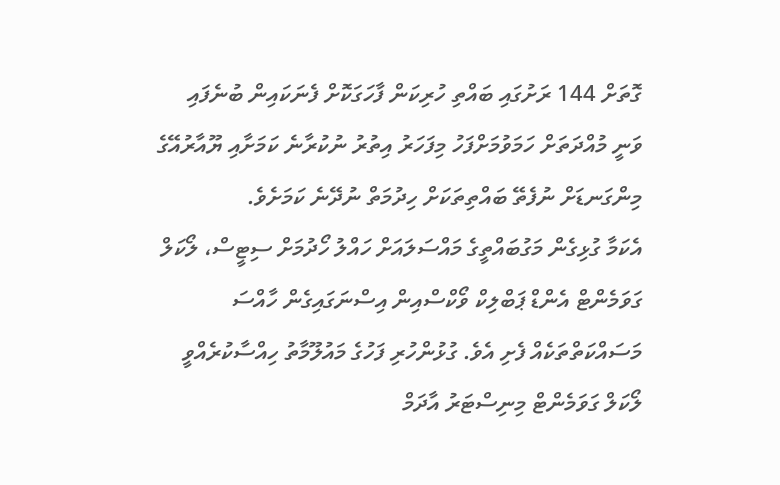ގޮތަށް 144 ރަށުގައި ބައްތި ހުރިކަން ފާހަގަކޮށް ފެނަކައިން ބުނެފައި ވަނީ މުއްދަތަށް ހަމަވުމަށްފަހު މިފަހަރު އިތުރު ނުކުރާނެ ކަމަށާއި ޔޫއާރުއޭގެ މިންގަނޑަށް ނުފެތޭ ބައްތިތަކަށް ހިދުމަތް ނުދޭނެ ކަމަށެވެ.
އެކަމާ ގުޅިގެން މަގުބައްތީގެ މައްސަލައަށް ހައްލު ހޯދުމަށް ސިޓީސް، ލޯކަލް ގަވަމެންޓް އެންޑް ޕަބްލިކް ވޯކްސްއިން އިސްނަގައިގެން ހާއްސަ މަސައްކަތްތަކެއް ފެށި އެވެ. ގުޅުންހުރި ފަހުގެ މައުލޫމާތު ހިއްސާކުރެއްވީ ލޯކަލް ގަވަމެންޓް މިނިސްޓަރު އާދަމް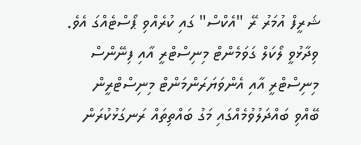ޝަރީފް އުމަރު ރޭ "އެކްސް" ގައި ކުރެއްވި ޕޯސްޓެއްގަ އެވެ. ވިދާޅުވީ ލޯކަލް ގަވަމެންޓް މިނިސްޓްރީ އާއި ފިނޭންސް މިނިސްޓްރީ އާއި އެންވަޔަރަންމަންޓް މިނިސްޓްރީން ބޭއްވި ބައްދަލުވުމެއްގައި މަގު ބައްތިތައް ރަނގަޅުކުރަން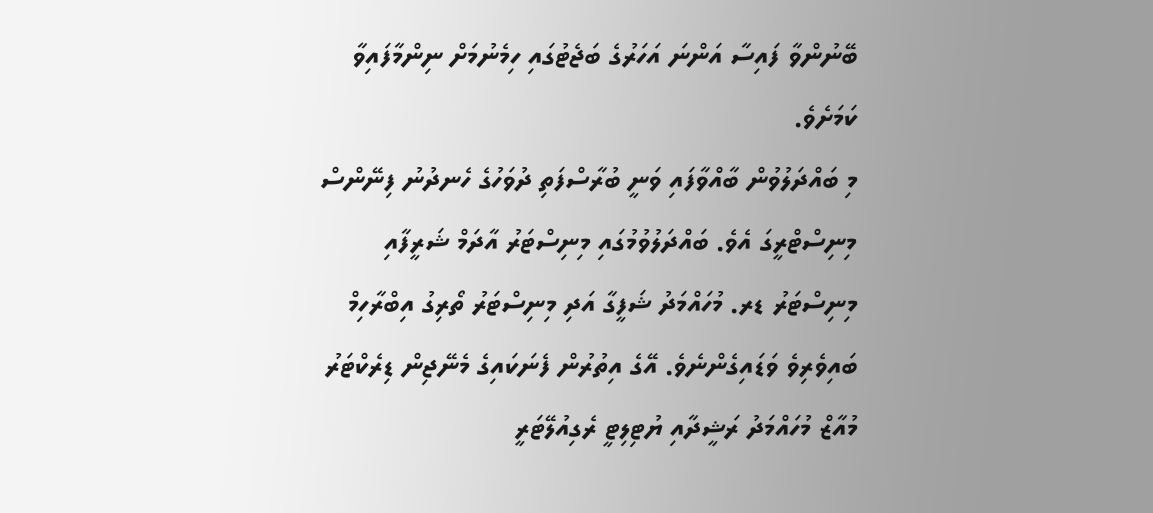ބޭނުންވާ ފައިސާ އަންނަ އަހަރުގެ ބަޖެޓުގައި ހިމެނުމަށް ނިންމާފައިވާ ކަމަށެވެ.
މި ބައްދަލުވުން ބާއްވާފައި ވަނީ ބުރާސްފަތި ދުވަހުގެ ހެނދުނު ފިނޭންސް މިނިސްޓްރީގަ އެވެ. ބައްދަލުވުމުގައި މިނިސްޓަރު އާދަމް ޝަރީފާއި މިނިސްޓަރު ޑރ. މުހައްމަދު ޝަފީގާ އަދި މިނިސްޓަރު ތޯރިގު އިބްރާހިމް ބައިވެރިވެ ވަޑައިގެންނެވެ. އޭގެ އިތުރުން ފެނަކައިގެ މެނޭޖިން ޑިރެކްޓަރު މުއާޒް މުހައްމަދު ރަޝީދާއި ޔުޓިލިޓީ ރެގިއުލޭޓަރީ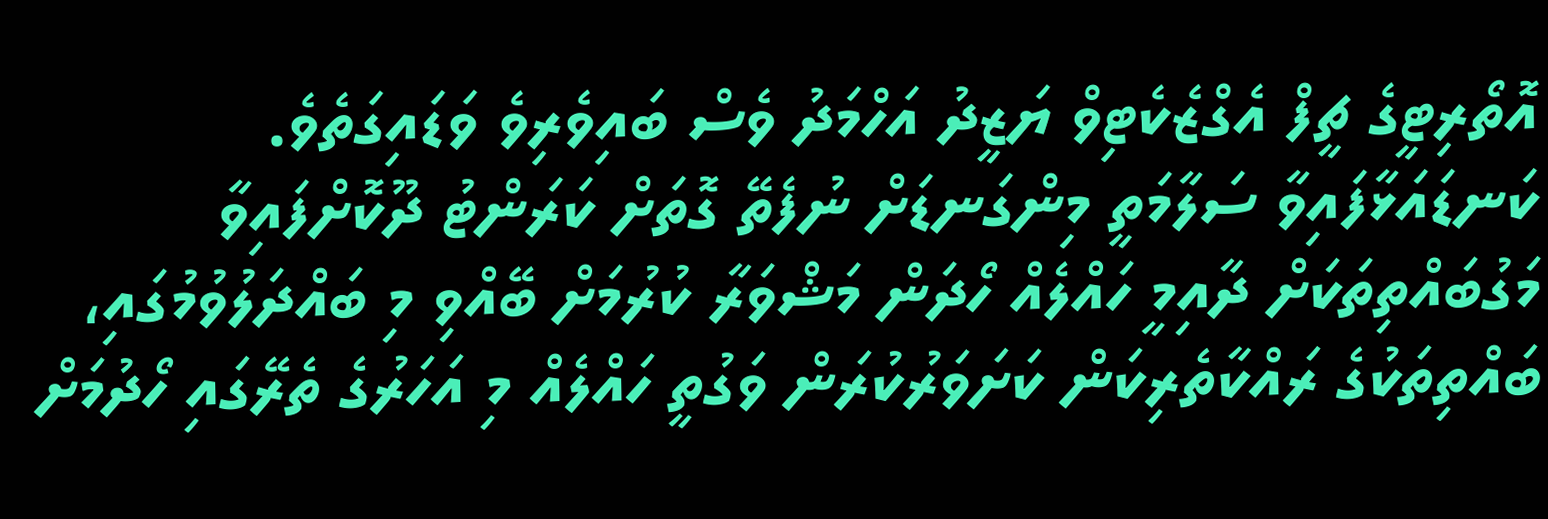އޮތޯރިޓީގެ ޗީފް އެގްޒެކެޓިވް ޔަޒީދު އަހްމަދު ވެސް ބައިވެރިވެ ވަޑައިގަތެވެ.
ކަނޑައަޅާފައިވާ ސަލާމަތީ މިންގަނޑަށް ނުފެތޭ ގޮތަށް ކަރަންޓު ދޫކޮށްފައިވާ މަގުބައްތިތަކަށް ދާއިމީ ހައްލެއް ހޯދަން މަޝްވަރާ ކުރުމަށް ބޭއްވި މި ބައްދަލުވުމުގައި، ބައްތިތަކުގެ ރައްކާތެރިކަން ކަށަވަރުކުރަން ވަގުތީ ހައްލެއް މި އަހަރުގެ ތެރޭގައި ހޯދުމަށް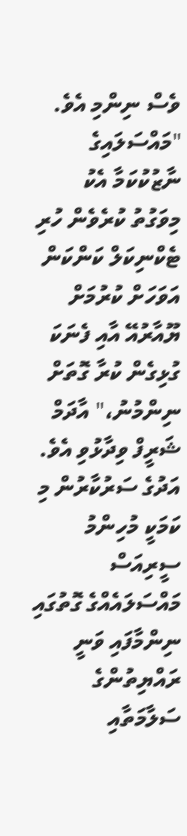ވެސް ނިންމި އެވެ.
"މައްސަލައިގެ ނާޒުކުކަމާ އެކު މިވަގުތު ކުރެވެން ހުރި ޓެކްނިކަލް ކަންކަން އަވަހަށް ކުރުމަށް ޔޫއާރުއޭ އާއި ފެނަކަ ގުޅިގެން ކުރާ ގޮތަށް ނިންމުނު،" އާދަމް ޝަރީފް ވިދާޅުވި އެވެ.
އަދުގެ ސަރުކާރުން މި ކަމަކީ މުހިންމު ސީރިއަސް މައްސަލައެއްގެ ގޮތުގައި ނިންމާފައި ވަނީ ރައްޔިތުންގެ ސަލާމަތާއި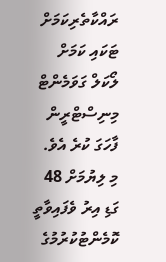ރައްކާތެރިކަމަށް ޓަކައި ކަމަށް ލޯކަލް ގަވަމެންޓް މިނިސްޓްރީން ފާހަގަ ކުރެ އެވެ.
މި ލިޔުމަށް 48 ގަޑި އިރު ވެފައިވާތީ ކޮމެންޓުކުރުމުގެ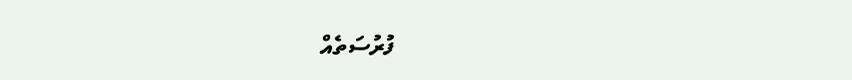ފުރުސަތެއް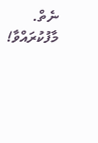ނެތް. މާފުކުރައްވާ!